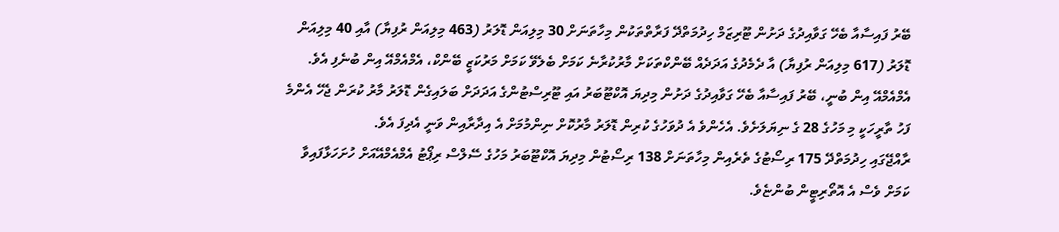ބޭރު ފައިސާއާ ބެހޭ ގަވާއިދުގެ ދަށުން ޓޫރިޒަމް ހިދުމަތްދޭ ފަރާތްތަކުން މިހާތަނަށް 30 މިލިއަން ޑޮލަރު (463 މިލިއަން ރުފިޔާ) އާއި 40 މިލިއަން ޑޮލަރު (617 މިލިއަން ރުފިޔާ) އާ ދެމެދުގެ އަދަދެއް ބޭންކްތަކަށް މާރުކުރާނެ ކަމަށް ބެލެވޭ ކަމަށް މަރުކަޒީ ބޭންކް، އެމްއެމްއޭ އިން ބުނެފި އެވެ.
އެމްއެމްއޭ އިން ބުނީ، ބޭރު ފައިސާއާ ބެހޭ ގަވާއިދުގެ ދަށުން މިދިޔަ އޮކްޓޫބަރު އައި ޓޫރިސްޓުންގެ އަދަދަށް ބަލައިގެން ޑޮލަރު މާރު ކުރަން ޖެހޭ އެންމެ ފަހު ތާރީހަކީ މި މަހުގެ 28 ގެ ނިޔަލަށެވެ. އެހެންވެ އެ ދުވަހުގެ ކުރިން ޑޮލަރު މާރުކޮށް ނިންމުމަށް އެ އިދާރާއިން ވަނީ އެދިފަ އެވެ.
ރާއްޖޭގައި ހިދުމަތްދޭ 175 ރިސޯޓުގެ ތެރެއިން މިހާތަނަށް 138 ރިސޯޓުން މިދިޔަ އޮކްޓޫބަރު މަހުގެ ސޭލްސް ރިޕޯޓު އެމްއެމްއޭއަށް ހުށަހަޅާފައިވާ ކަމަށް ވެސް އެ އޮތޯރިޓީން ބުންޏެވެ.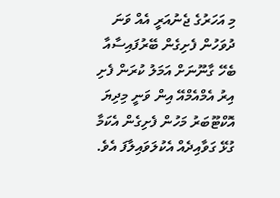މި އަހަރުގެ ޖެނުއަރީ އެއް ވަނަ ދުވަހުން ފެށިގެން ބޭރުފައިސާއާ ބެހޭ ގާނޫނަށް އަމަލު ކުރަން ފެށި އިރު އެމްއެމްއޭ އިން ވަނީ މިދިޔަ އޮކްޓޫބަރު މަހުން ފެށިގެން އެކަމާ ގުޅޭ ގަވާއިދެއް އެކުލަވައިލާފަ އެވެ.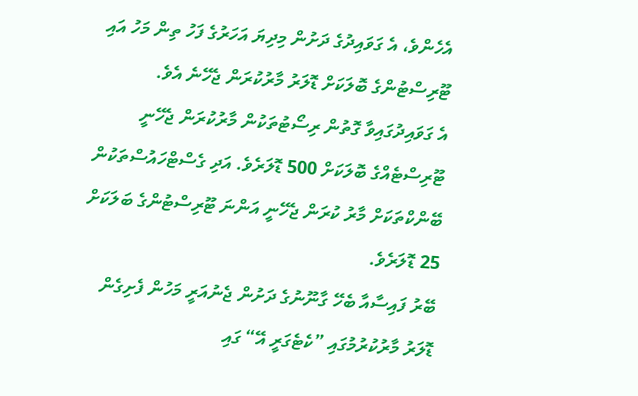އެހެންވެ، އެ ގަވައިދުގެ ދަށުން މިދިޔަ އަހަރުގެ ފަހު ތިން މަހު އައި ޓޫރިސްޓުންގެ ބޮލަކަށް ޑޮލަރު މާރުކުރަން ޖެހޭނެ އެވެ.
އެ ގަވައިދުގައިވާ ގޮތުން ރިސޯޓުތަކުން މާރުކުރަން ޖެހޭނީ ޓޫރިސްޓެއްގެ ބޮލަކަށް 500 ޑޮލަރެވެ. އަދި ގެސްޓްހައުސްތަކުން ބޭންކްތަކަށް މާރު ކުރަން ޖެހޭނީ އަންނަ ޓޫރިސްޓުންގެ ބަލަކަށް 25 ޑޮލަރެވެ.
ބޭރު ފައިސާއާ ބެހޭ ގާނޫނުގެ ދަށުން ޖެނުއަރީ މަހުން ފެށިގެން ޑޮލަރު މާރުކުރުމުގައި ”ކެޓެގަރީ އޭ“ ގައި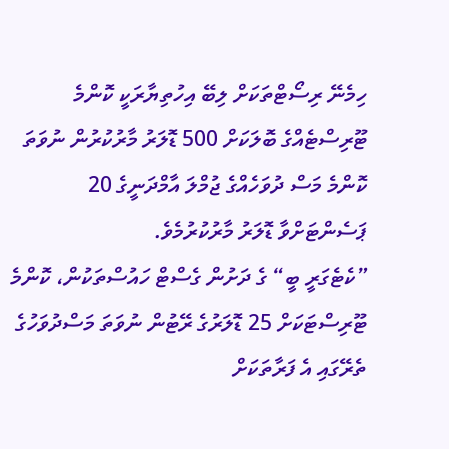ހިމެނޭ ރިސޯޓްތަކަށް ލިބޭ އިހުތިޔާރަކީ ކޮންމެ ޓޫރިސްޓެއްގެ ބޮލަކަށް 500 ޑޮލަރު މާރުކުރުން ނުވަތަ ކޮންމެ މަސް ދުވަހެއްގެ ޖުމްލަ އާމްދަނީގެ 20 ޕަސެންޓަށްވާ ޑޮލަރު މާރުކުރުމެވެ.
”ކެޓެގަރީ ބީ“ ގެ ދަށުން ގެސްޓް ހައުސްތަކުން، ކޮންމެ ޓޫރިސްޓަކަށް 25 ޑޮލަރުގެ ރޭޓުން ނުވަތަ މަސްދުވަހުގެ ތެރޭގައި އެ ފަރާތަކަށް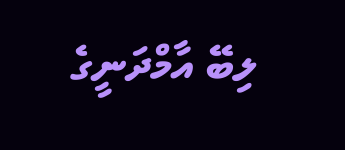ލިބޭ އާމްދަނީގެ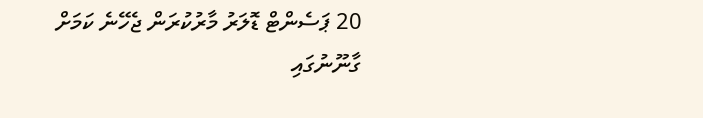20 ޕަސެންޓް ޑޮލަރު މާރުކުރަން ޖެހޭނެ ކަމަށް ގާނޫނުގައި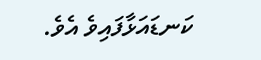ކަނޑައަޅާފައިވެ އެވެ.